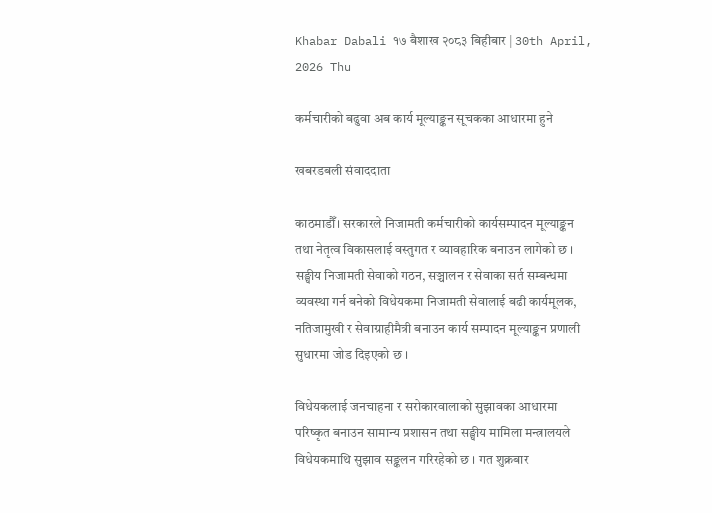Khabar Dabali १७ बैशाख २०८३ बिहीबार | 30th April, 2026 Thu

कर्मचारीको बढुवा अब कार्य मूल्याङ्कन सूचकका आधारमा हुने

खबरडबली संवाददाता

काठमाडौँ। सरकारले निजामती कर्मचारीको कार्यसम्पादन मूल्याङ्कन तथा नेतृत्व विकासलाई वस्तुगत र व्यावहारिक बनाउन लागेको छ । सङ्घीय निजामती सेवाको गठन, सञ्चालन र सेवाका सर्त सम्बन्धमा व्यवस्था गर्न बनेको विधेयकमा निजामती सेवालाई बढी कार्यमूलक, नतिजामुखी र सेवाग्राहीमैत्री बनाउन कार्य सम्पादन मूल्याङ्कन प्रणाली सुधारमा जोड दिइएको छ ।

विधेयकलाई जनचाहना र सरोकारवालाको सुझावका आधारमा परिष्कृत बनाउन सामान्य प्रशासन तथा सङ्घीय मामिला मन्त्रालयले विधेयकमाथि सुझाव सङ्कलन गरिरहेको छ । गत शुक्रबार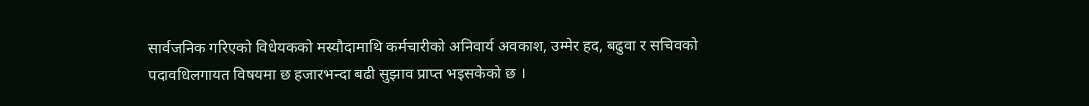सार्वजनिक गरिएको विधेयकको मस्यौदामाथि कर्मचारीको अनिवार्य अवकाश, उम्मेर हद, बढुवा र सचिवको पदावधिलगायत विषयमा छ हजारभन्दा बढी सुझाव प्राप्त भइसकेको छ ।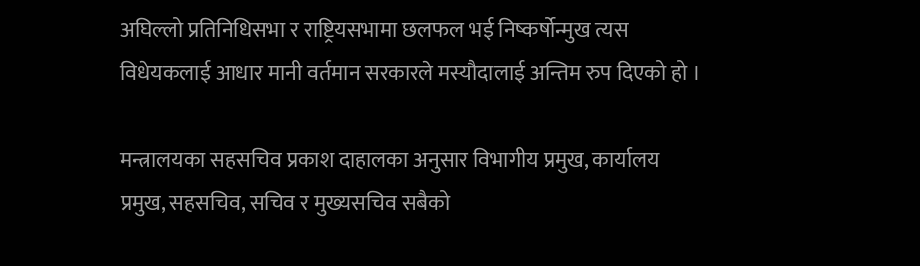अघिल्लो प्रतिनिधिसभा र राष्ट्रियसभामा छलफल भई निष्कर्षोन्मुख त्यस विधेयकलाई आधार मानी वर्तमान सरकारले मस्यौदालाई अन्तिम रुप दिएको हो ।

मन्त्रालयका सहसचिव प्रकाश दाहालका अनुसार विभागीय प्रमुख, कार्यालय प्रमुख, सहसचिव, सचिव र मुख्यसचिव सबैको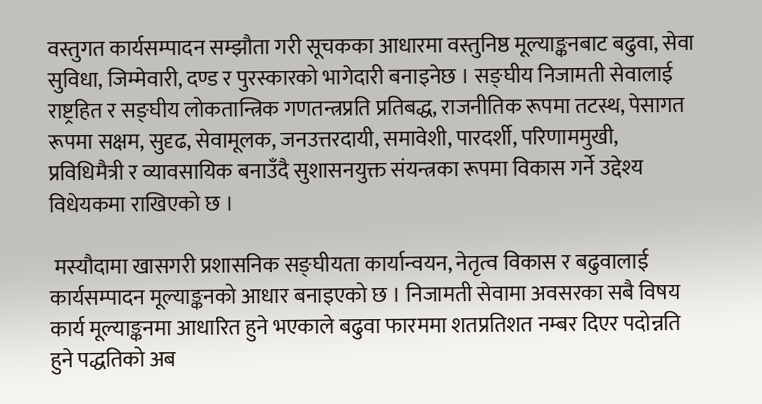वस्तुगत कार्यसम्पादन सम्झौता गरी सूचकका आधारमा वस्तुनिष्ठ मूल्याङ्कनबाट बढुवा, सेवा सुविधा, जिम्मेवारी, दण्ड र पुरस्कारको भागेदारी बनाइनेछ । सङ्घीय निजामती सेवालाई राष्ट्रहित र सङ्घीय लोकतान्त्रिक गणतन्त्रप्रति प्रतिबद्ध, राजनीतिक रूपमा तटस्थ, पेसागत रूपमा सक्षम, सुदृढ, सेवामूलक, जनउत्तरदायी, समावेशी, पारदर्शी, परिणाममुखी, प्रविधिमैत्री र व्यावसायिक बनाउँदै सुशासनयुक्त संयन्त्रका रूपमा विकास गर्ने उद्देश्य विधेयकमा राखिएको छ ।

 मस्यौदामा खासगरी प्रशासनिक सङ्घीयता कार्यान्वयन, नेतृत्व विकास र बढुवालाई कार्यसम्पादन मूल्याङ्कनको आधार बनाइएको छ । निजामती सेवामा अवसरका सबै विषय कार्य मूल्याङ्कनमा आधारित हुने भएकाले बढुवा फारममा शतप्रतिशत नम्बर दिएर पदोन्नति हुने पद्धतिको अब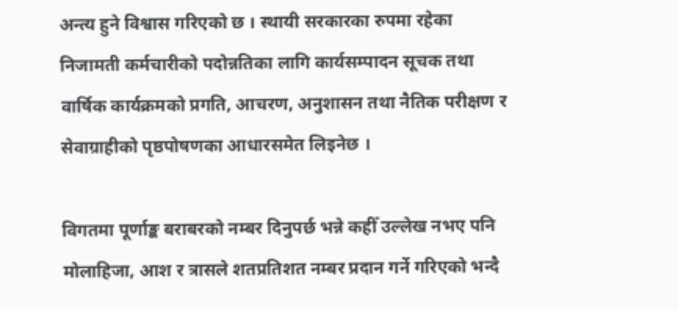अन्त्य हुने विश्वास गरिएको छ । स्थायी सरकारका रुपमा रहेका निजामती कर्मचारीको पदोन्नतिका लागि कार्यसम्पादन सूचक तथा वार्षिक कार्यक्रमको प्रगति, आचरण, अनुशासन तथा नैतिक परीक्षण र सेवाग्राहीको पृष्ठपोषणका आधारसमेत लिइनेछ ।

विगतमा पूर्णाङ्क बराबरको नम्बर दिनुपर्छ भन्ने कहीँ उल्लेख नभए पनि मोलाहिजा, आश र त्रासले शतप्रतिशत नम्बर प्रदान गर्ने गरिएको भन्दै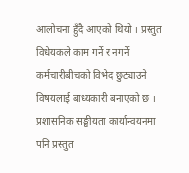आलोचना हुँदै आएको थियो । प्रस्तुत विधेयकले काम गर्ने र नगर्ने कर्मचारीबीचको विभेद छुट्याउने विषयलाई बाध्यकारी बनाएको छ । प्रशासनिक सङ्घीयता कार्यान्वयनमा पनि प्रस्तुत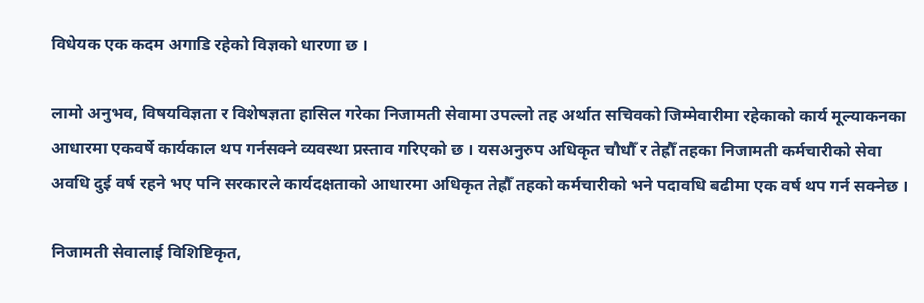विधेयक एक कदम अगाडि रहेको विज्ञको धारणा छ ।

लामो अनुभव, विषयविज्ञता र विशेषज्ञता हासिल गरेका निजामती सेवामा उपल्लो तह अर्थात सचिवको जिम्मेवारीमा रहेकाको कार्य मूल्याकनका आधारमा एकवर्षे कार्यकाल थप गर्नसक्ने व्यवस्था प्रस्ताव गरिएको छ । यसअनुरुप अधिकृत चौधौँ र तेह्रौँ तहका निजामती कर्मचारीको सेवा अवधि दुई वर्ष रहने भए पनि सरकारले कार्यदक्षताको आधारमा अधिकृत तेह्रौँ तहको कर्मचारीको भने पदावधि बढीमा एक वर्ष थप गर्न सक्नेछ ।

निजामती सेवालाई विशिष्टिकृत,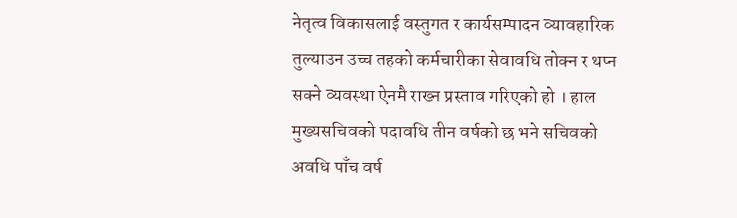नेतृत्व विकासलाई वस्तुगत र कार्यसम्पादन व्यावहारिक तुल्याउन उच्च तहको कर्मचारीका सेवावधि तोक्न र थप्न सक्ने व्यवस्था ऐनमै राख्न प्रस्ताव गरिएको हो । हाल मुख्यसचिवको पदावधि तीन वर्षको छ भने सचिवको अवधि पाँच वर्ष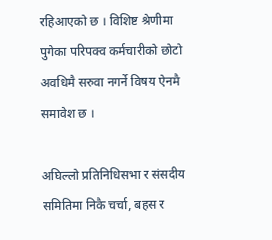रहिआएको छ । विशिष्ट श्रेणीमा पुगेका परिपक्व कर्मचारीको छोटो अवधिमै सरुवा नगर्ने विषय ऐनमै समावेश छ ।

अघिल्लो प्रतिनिधिसभा र संसदीय समितिमा निकै चर्चा, बहस र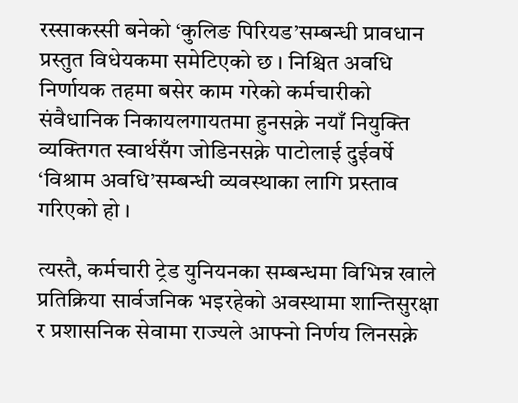रस्साकस्सी बनेको ‘कुलिङ पिरियड’सम्बन्धी प्रावधान प्रस्तुत विधेयकमा समेटिएको छ । निश्चित अवधि निर्णायक तहमा बसेर काम गरेको कर्मचारीको संवैधानिक निकायलगायतमा हुनसक्ने नयाँ नियुक्ति व्यक्तिगत स्वार्थसँग जोडिनसक्ने पाटोलाई दुईवर्षे ‘विश्राम अवधि’सम्बन्धी व्यवस्थाका लागि प्रस्ताव गरिएको हो ।

त्यस्तै, कर्मचारी ट्रेड युनियनका सम्बन्धमा विभिन्न खाले प्रतिक्रिया सार्वजनिक भइरहेको अवस्थामा शान्तिसुरक्षा र प्रशासनिक सेवामा राज्यले आफ्नो निर्णय लिनसक्ने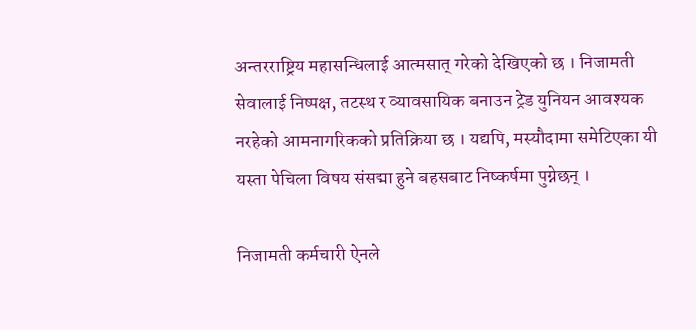अन्तरराष्ट्रिय महासन्धिलाई आत्मसात् गरेको देखिएको छ । निजामती सेवालाई निष्पक्ष, तटस्थ र व्यावसायिक बनाउन ट्रेड युनियन आवश्यक नरहेको आमनागरिकको प्रतिक्रिया छ । यद्यपि, मस्यौदामा समेटिएका यी यस्ता पेचिला विषय संसद्मा हुने बहसबाट निष्कर्षमा पुग्नेछन् ।

निजामती कर्मचारी ऐनले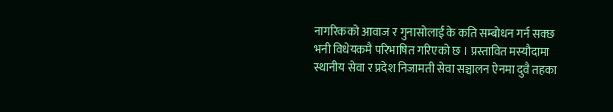नागरिकको आवाज र गुनासोलाई के कति सम्बोधन गर्न सक्छ भनी विधेयकमै परिभाषित गरिएको छ । प्रस्तावित मस्यौदामा स्थानीय सेवा र प्रदेश निजामती सेवा सञ्चालन ऐनमा दुवै तहका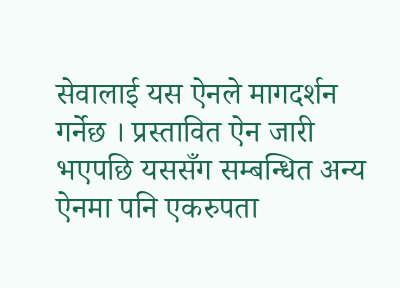सेवालाई यस ऐनले मागदर्शन गर्नेछ । प्रस्तावित ऐन जारी भएपछि यससँग सम्बन्धित अन्य ऐनमा पनि एकरुपता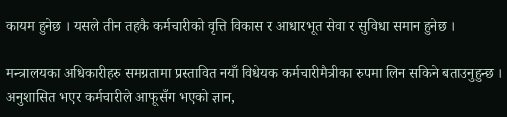कायम हुनेछ । यसले तीन तहकै कर्मचारीको वृत्ति विकास र आधारभूत सेवा र सुविधा समान हुनेछ ।

मन्त्रालयका अधिकारीहरु समग्रतामा प्रस्तावित नयाँ विधेयक कर्मचारीमैत्रीका रुपमा लिन सकिने बताउनुहुन्छ । अनुशासित भएर कर्मचारीले आफूसँग भएको ज्ञान,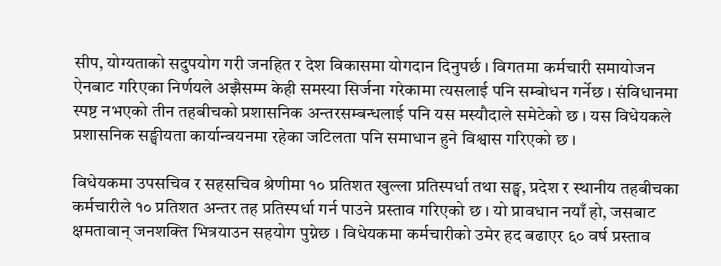सीप, योग्यताको सदुपयोग गरी जनहित र देश विकासमा योगदान दिनुपर्छ । विगतमा कर्मचारी समायोजन ऐनबाट गरिएका निर्णयले अझैसम्म केही समस्या सिर्जना गरेकामा त्यसलाई पनि सम्बोधन गर्नेछ । संविधानमा स्पष्ट नभएको तीन तहबीचको प्रशासनिक अन्तरसम्बन्धलाई पनि यस मस्यौदाले समेटेको छ । यस विधेयकले प्रशासनिक सङ्घीयता कार्यान्वयनमा रहेका जटिलता पनि समाधान हुने विश्वास गरिएको छ ।

विधेयकमा उपसचिव र सहसचिव श्रेणीमा १० प्रतिशत खुल्ला प्रतिस्पर्धा तथा सङ्घ, प्रदेश र स्थानीय तहबीचका कर्मचारीले १० प्रतिशत अन्तर तह प्रतिस्पर्धा गर्न पाउने प्रस्ताव गरिएको छ । यो प्रावधान नयाँ हो, जसबाट क्षमतावान् जनशक्ति भित्रयाउन सहयोग पुग्नेछ । विधेयकमा कर्मचारीको उमेर हद बढाएर ६० वर्ष प्रस्ताव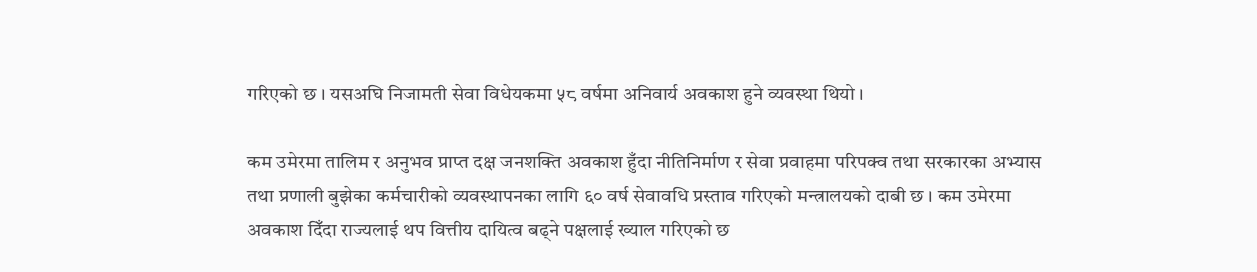गरिएको छ । यसअघि निजामती सेवा विधेयकमा ५८ वर्षमा अनिवार्य अवकाश हुने व्यवस्था थियो ।

कम उमेरमा तालिम र अनुभव प्राप्त दक्ष जनशक्ति अवकाश हुँदा नीतिनिर्माण र सेवा प्रवाहमा परिपक्व तथा सरकारका अभ्यास तथा प्रणाली बुझेका कर्मचारीको व्यवस्थापनका लागि ६० वर्ष सेवावधि प्रस्ताव गरिएको मन्त्रालयको दाबी छ । कम उमेरमा अवकाश दिँदा राज्यलाई थप वित्तीय दायित्व बढ्ने पक्षलाई ख्याल गरिएको छ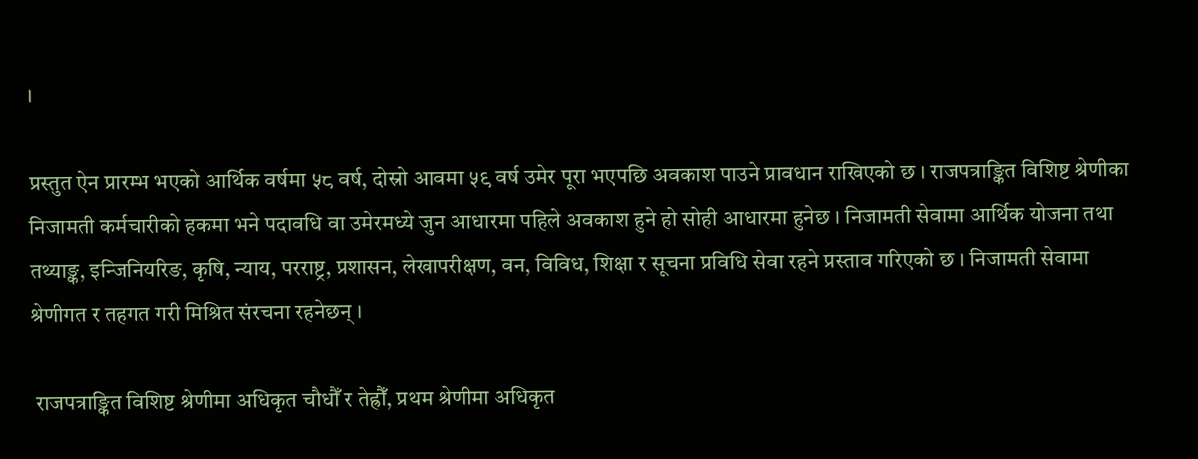।

प्रस्तुत ऐन प्रारम्भ भएको आर्थिक वर्षमा ५८ वर्ष, दोस्रो आवमा ५९ वर्ष उमेर पूरा भएपछि अवकाश पाउने प्रावधान राखिएको छ । राजपत्राङ्कित विशिष्ट श्रेणीका निजामती कर्मचारीको हकमा भने पदावधि वा उमेरमध्ये जुन आधारमा पहिले अवकाश हुने हो सोही आधारमा हुनेछ । निजामती सेवामा आर्थिक योजना तथा तथ्याङ्क, इन्जिनियरिङ, कृषि, न्याय, परराष्ट्र, प्रशासन, लेखापरीक्षण, वन, विविध, शिक्षा र सूचना प्रविधि सेवा रहने प्रस्ताव गरिएको छ । निजामती सेवामा श्रेणीगत र तहगत गरी मिश्रित संरचना रहनेछन् ।

 राजपत्राङ्कित विशिष्ट श्रेणीमा अधिकृत चौधौँ र तेह्रौँ, प्रथम श्रेणीमा अधिकृत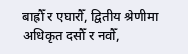बाह्रौँ र एघारौँ, द्वितीय श्रेणीमा अधिकृत दसौँ र नवौँ,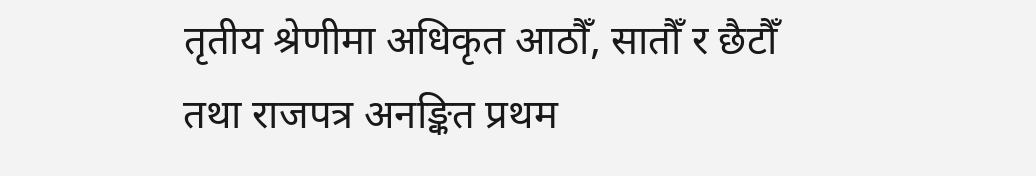तृतीय श्रेणीमा अधिकृत आठौँ, सातौँ र छैटौँ तथा राजपत्र अनङ्कित प्रथम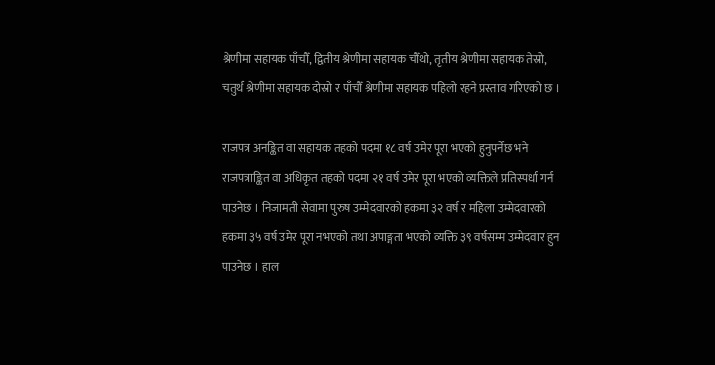श्रेणीमा सहायक पाँचौँ, द्वितीय श्रेणीमा सहायक चौँथो, तृतीय श्रेणीमा सहायक तेस्रो, चतुर्थ श्रेणीमा सहायक दोस्रो र पाँचौँ श्रेणीमा सहायक पहिलो रहने प्रस्ताव गरिएको छ ।

राजपत्र अनङ्कित वा सहायक तहको पदमा १८ वर्ष उमेर पूरा भएको हुनुपर्नेछ भने राजपत्राङ्कित वा अधिकृत तहको पदमा २१ वर्ष उमेर पूरा भएको व्यक्तिले प्रतिस्पर्धा गर्न पाउनेछ । निजामती सेवामा पुरुष उम्मेदवारको हकमा ३२ वर्ष र महिला उम्मेदवारको हकमा ३५ वर्ष उमेर पूरा नभएको तथा अपाङ्गता भएको व्यक्ति ३९ वर्षसम्म उम्मेदवार हुन पाउनेछ । हाल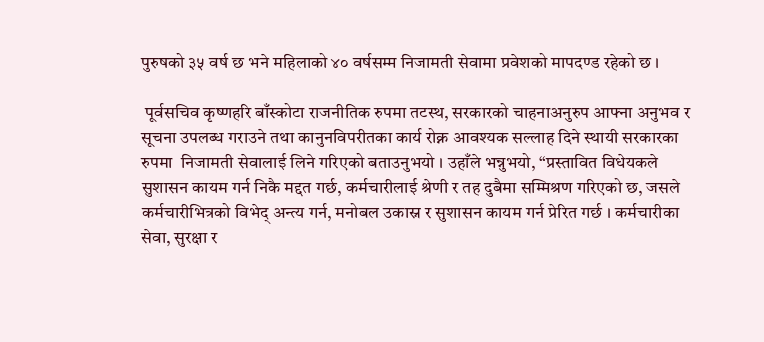पुरुषको ३५ वर्ष छ भने महिलाको ४० वर्षसम्म निजामती सेवामा प्रवेशको मापदण्ड रहेको छ ।

 पूर्वसचिव कृष्णहरि बाँस्कोटा राजनीतिक रुपमा तटस्थ, सरकारको चाहनाअनुरुप आफ्ना अनुभव र सूचना उपलब्ध गराउने तथा कानुनविपरीतका कार्य रोक्न आवश्यक सल्लाह दिने स्थायी सरकारका रुपमा  निजामती सेवालाई लिने गरिएको बताउनुभयो । उहाँले भन्नुभयो, “प्रस्तावित विधेयकले सुशासन कायम गर्न निकै मद्दत गर्छ, कर्मचारीलाई श्रेणी र तह दुबैमा सम्मिश्रण गरिएको छ, जसले कर्मचारीभित्रको विभेद् अन्त्य गर्न, मनोबल उकास्न र सुशासन कायम गर्न प्रेरित गर्छ । कर्मचारीका सेवा, सुरक्षा र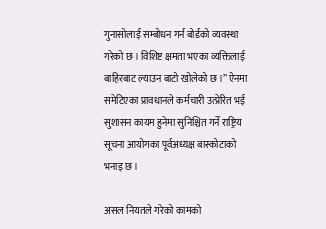गुनासोलाई सम्बोधन गर्न बोर्डको व्यवस्था गरेको छ । विशिष्ट क्षमता भएका व्यक्तिलाई बाहिरबाट ल्याउन बाटो खोलेको छ ।” ऐनमा समेटिएका प्रावधानले कर्मचारी उत्प्रेरित भई सुशासन कायम हुनेमा सुनिश्चित गर्ने राष्ट्रिय सूचना आयोगका पूर्वअध्यक्ष बास्कोटाको भनाइ छ ।

असल नियतले गरेको कामको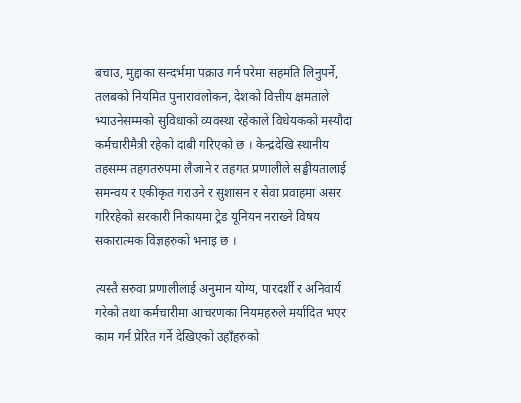बचाउ, मुद्दाका सन्दर्भमा पक्राउ गर्न परेमा सहमति लिनुपर्ने, तलबको नियमित पुनारावलोकन, देशको वित्तीय क्षमताले भ्याउनेसम्मको सुविधाको व्यवस्था रहेकाले विधेयकको मस्यौदा कर्मचारीमैत्री रहेको दाबी गरिएको छ । केन्द्रदेखि स्थानीय तहसम्म तहगतरुपमा लैजाने र तहगत प्रणालीले सङ्घीयतालाई समन्वय र एकीकृत गराउने र सुशासन र सेवा प्रवाहमा असर गरिरहेको सरकारी निकायमा ट्रेड यूनियन नराख्ने विषय सकारात्मक विज्ञहरुको भनाइ छ ।

त्यस्तै सरुवा प्रणालीलाई अनुमान योग्य, पारदर्शी र अनिवार्य गरेको तथा कर्मचारीमा आचरणका नियमहरुले मर्यादित भएर काम गर्न प्रेरित गर्ने देखिएको उहाँहरुको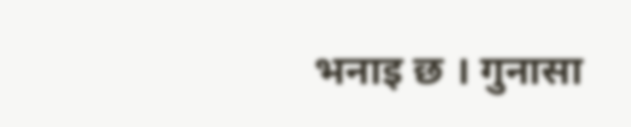भनाइ छ । गुनासा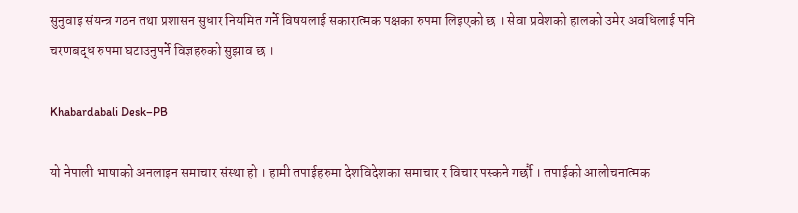सुनुवाइ संयन्त्र गठन तथा प्रशासन सुधार नियमित गर्ने विषयलाई सकारात्मक पक्षका रुपमा लिइएको छ । सेवा प्रवेशको हालको उमेर अवधिलाई पनि चरणबद्ध रुपमा घटाउनुपर्ने विज्ञहरुको सुझाव छ ।

Khabardabali Desk–PB

यो नेपाली भाषाको अनलाइन समाचार संस्था हो । हामी तपाईहरुमा देशविदेशका समाचार र विचार पस्कने गर्छौ । तपाईको आलोचनात्मक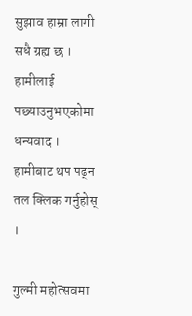सुझाव हाम्रा लागी सधै ग्रह्य छ । हामीलाई पछ्याउनुभएकोमा धन्यवाद । हामीबाट थप पढ्न तल क्लिक गर्नुहोस् ।

गुल्मी महोत्सवमा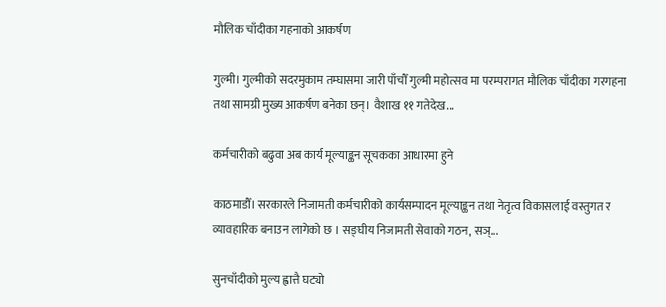मौलिक चाँदीका गहनाको आकर्षण

गुल्मी। गुल्मीको सदरमुकाम तम्घासमा जारी पाँचौँ गुल्मी महोत्सव मा परम्परागत मौलिक चाँदीका गरगहना तथा सामग्री मुख्य आकर्षण बनेका छन्। वैशाख ११ गतेदेख...

कर्मचारीको बढुवा अब कार्य मूल्याङ्कन सूचकका आधारमा हुने

काठमाडौँ। सरकारले निजामती कर्मचारीको कार्यसम्पादन मूल्याङ्कन तथा नेतृत्व विकासलाई वस्तुगत र व्यावहारिक बनाउन लागेको छ । सङ्घीय निजामती सेवाको गठन, सञ्...

सुनचाँदीको मुल्य ह्वात्तै घट्यो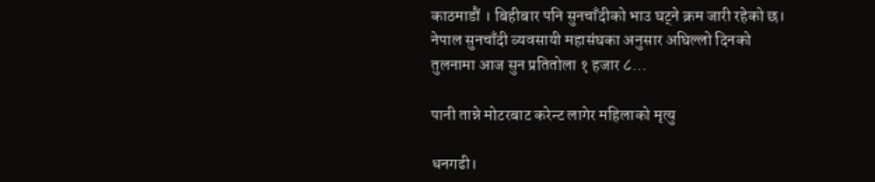काठमाडौं । बिहीबार पनि सुनचाँदीको भाउ घट्ने क्रम जारी रहेको छ। नेपाल सुनचाँदी व्यवसायी महासंघका अनुसार अघिल्लो दिनको तुलनामा आज सुन प्रतितोला १ हजार ८...

पानी तान्ने मोटरबाट करेन्ट लागेर महिलाको मृत्यु

धनगढी।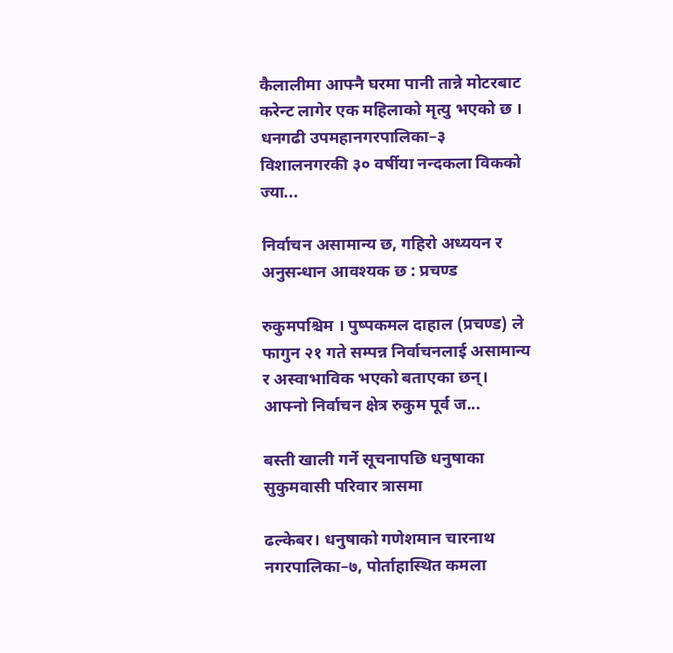कैलालीमा आफ्नै घरमा पानी तान्ने मोटरबाट करेन्ट लागेर एक महिलाको मृत्यु भएको छ । धनगढी उपमहानगरपालिका–३ विशालनगरकी ३० वर्षीया नन्दकला विकको ज्या...

निर्वाचन असामान्य छ, गहिरो अध्ययन र अनुसन्धान आवश्यक छ : प्रचण्ड

रुकुमपश्चिम । पुष्पकमल दाहाल (प्रचण्ड) ले फागुन २१ गते सम्पन्न निर्वाचनलाई असामान्य र अस्वाभाविक भएको बताएका छन्। आफ्नो निर्वाचन क्षेत्र रुकुम पूर्व ज...

बस्ती खाली गर्ने सूचनापछि धनुषाका सुकुमवासी परिवार त्रासमा

ढल्केबर। धनुषाको गणेशमान चारनाथ नगरपालिका–७, पोर्ताहास्थित कमला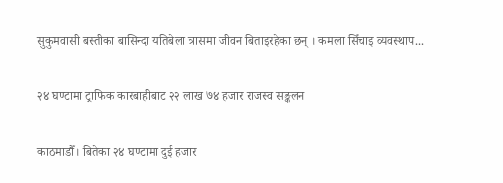सुकुमवासी बस्तीका बासिन्दा यतिबेला त्रासमा जीवन बिताइरहेका छन् । कमला सिँचाइ व्यवस्थाप...

२४ घण्टामा ट्राफिक कारबाहीबाट २२ लाख ७४ हजार राजस्व सङ्कलन

काठमाडौँ। बितेका २४ घण्टामा दुई हजार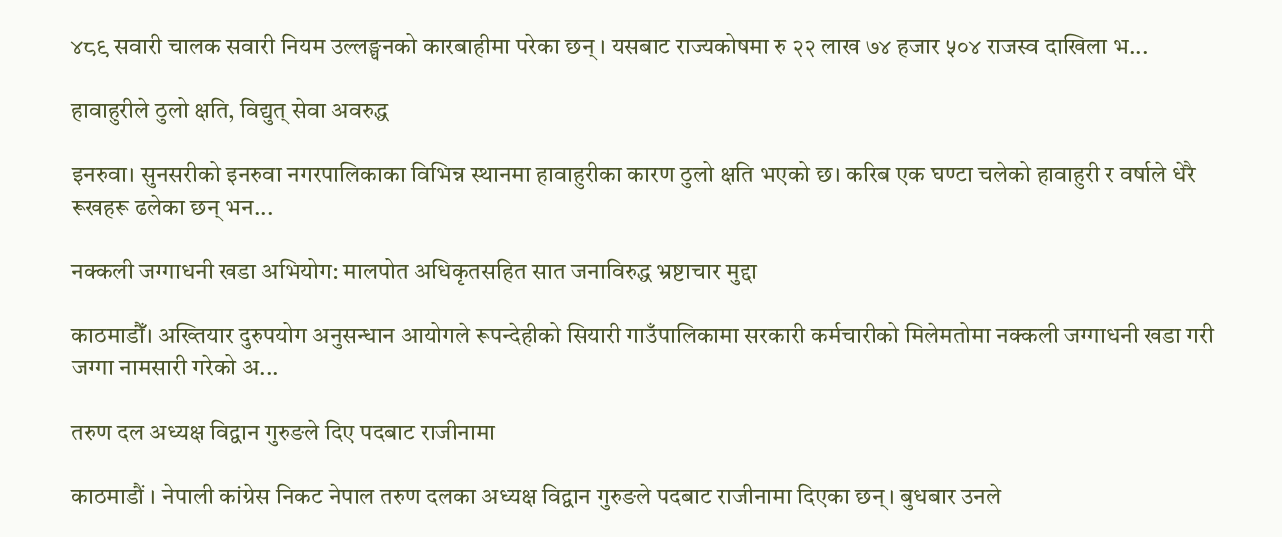४८९ सवारी चालक सवारी नियम उल्लङ्घनको कारबाहीमा परेका छन् । यसबाट राज्यकोषमा रु २२ लाख ७४ हजार ५०४ राजस्व दाखिला भ...

हावाहुरीले ठुलो क्षति, विद्युत् सेवा अवरुद्ध

इनरुवा। सुनसरीको इनरुवा नगरपालिकाका विभिन्न स्थानमा हावाहुरीका कारण ठुलो क्षति भएको छ। करिब एक घण्टा चलेको हावाहुरी र वर्षाले धेरै रूखहरू ढलेका छन् भन...

नक्कली जग्गाधनी खडा अभियोग: मालपोत अधिकृतसहित सात जनाविरुद्ध भ्रष्टाचार मुद्दा

काठमाडौँ। अख्तियार दुरुपयोग अनुसन्धान आयोगले रूपन्देहीको सियारी गाउँपालिकामा सरकारी कर्मचारीको मिलेमतोमा नक्कली जग्गाधनी खडा गरी जग्गा नामसारी गरेको अ...

तरुण दल अध्यक्ष विद्वान गुरुङले दिए पदबाट राजीनामा

काठमाडौं । नेपाली कांग्रेस निकट नेपाल तरुण दलका अध्यक्ष विद्वान गुरुङले पदबाट राजीनामा दिएका छन्। बुधबार उनले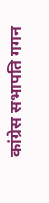कांग्रेस सभापति गगन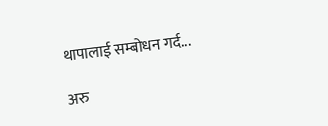थापालाई सम्बोधन गर्द...

अरु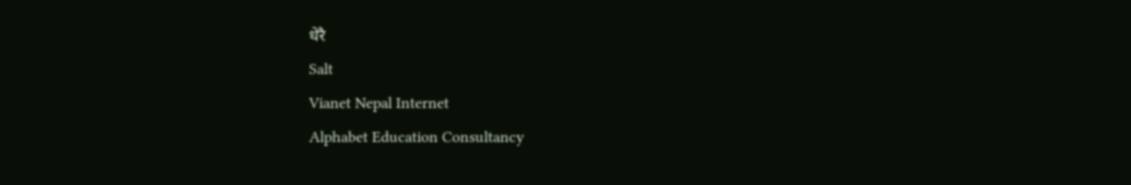धेरै
Salt
Vianet Nepal Internet
Alphabet Education Consultancy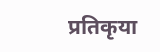प्रतिकृया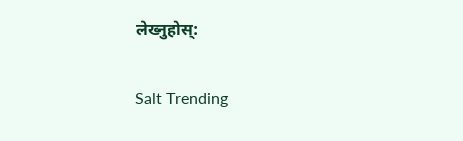लेख्नुहोस्:

Salt Trending